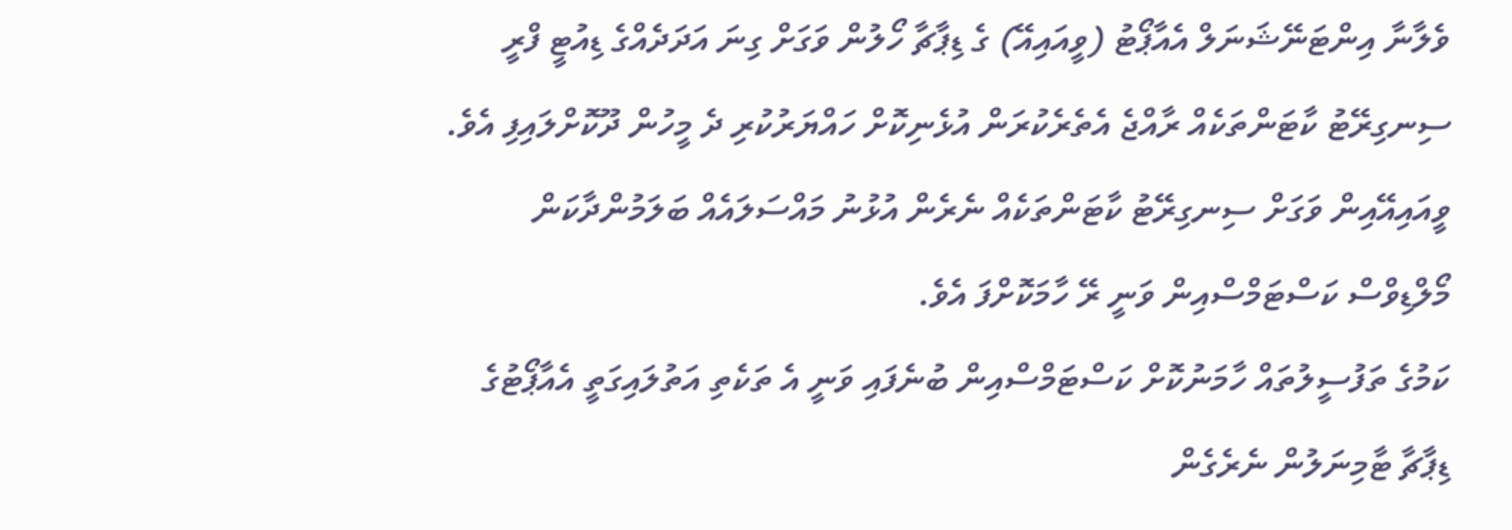ވެލާނާ އިންޓަނޭޝަނަލް އެއާޕޯޓު (ވީއައިއޭ) ގެ ޑިޕާޗާ ހޯލުން ވަގަށް ގިނަ އަދަދެއްގެ ޑިއުޓީ ފްރީ ސިނގިރޭޓު ކާޓަންތަކެއް ރާއްޖެ އެތެރެކުރަން އުޅެނިކޮށް ހައްޔަރުކުރި ދެ މީހުން ދޫކޮށްލައިފި އެވެ.
ވީއައިއޭއިން ވަގަށް ސިނގިރޭޓު ކާޓަންތަކެއް ނެރެން އުޅުނު މައްސަލައެއް ބަލަމުންދާކަން މޯލްޑިވްސް ކަސްޓަމްސްއިން ވަނީ ރޭ ހާމަކޮށްފަ އެވެ.
ކަމުގެ ތަފުސީލުތައް ހާމަނުކޮށް ކަސްޓަމްސްއިން ބުނެފައި ވަނީ އެ ތަކެތި އަތުލައިގަތީ އެއާޕޯޓުގެ ޑިޕާޗާ ޓާމިނަލުން ނެރެގެން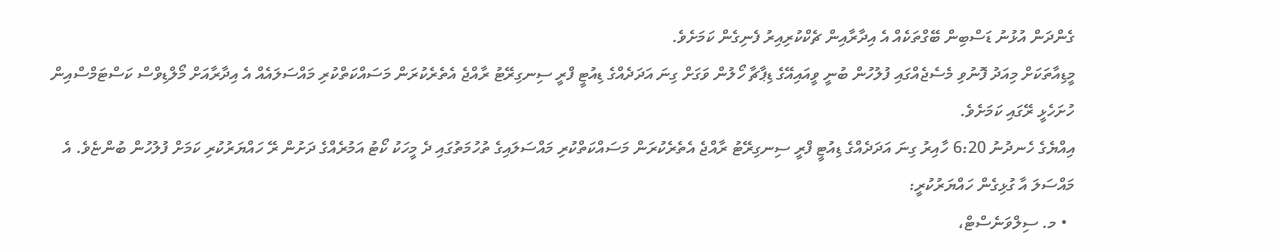ގެންދަން އުޅުނު ޑަސްބިން ބޭގްތަކެއް އެ އިދާރާއިން ޗެކްކުރިއިރު ފެނިގެން ކަމަށެވެ.
މީޑިއާތަކަށް މިއަދު ފޮނުވި މެސެޖެއްގައި ފުލުހުން ބުނީ ވީއައިއޭގެ ޑިޕާޗާ ހޯލުން ވަގަށް ގިނަ އަދަދެއްގެ ޑިއުޓީ ފްރީ ސިނގިރޭޓު ރާއްޖެ އެތެރެކުރަން މަސައްކަތްކުރި މައްސަލައެއް އެ އިދާރާއަށް މޯލްޑިވްސް ކަސްޓަމްސްއިން ހުށަހެޅީ ރޭގައި ކަމަށެވެ.
އިއްޔެގެ ހެނދުނު 6:20 ހާއިރު ގިނަ އަދަދެއްގެ ޑިއުޓީ ފްރީ ސިނގިރޭޓު ރާއްޖެ އެތެރެކުރަން މަސައްކަތްކުރި މައްސަލައިގެ ތުހުމަތުގައި ދެ މީހަކު ކޯޓު އަމުރެއްގެ ދަށުން ރޭ ހައްޔަރުކުރި ކަމަށް ފުލުހުން ބުންޏެވެ. އެ މައްސަލަ އާ ގުޅިގެން ހައްޔަރުކުރީ:
  • މ. ސިލްވަނެސްޓް،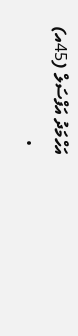އަހްމަދު އަފްސަލް (45އ)
  •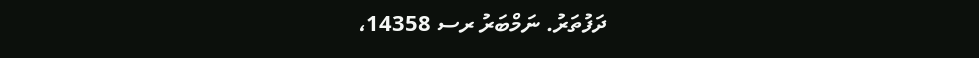ދަފުތަރު. ނަމްބަރު ރސ 14358،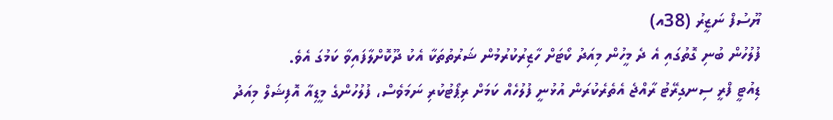ޔޫސުފް ނަޒީރު (38އ)
ފުލުހުން ބުނި ގޮތުގައި އެ ދެ މީހުން މިއަދު ކޯޓަށް ހާޒިރުކުރުމުން ޝަރުތުތަކާ އެކު ދޫކޮށްލާފައިވާ ކަމުގަ އެވެ.
ޑިއުޓީ ފްރީ ސިނގިރޭޓު ރާއްޖެ އެތެރެކުރަން އުޅުނީ ފުލުހެއް ކަމަށް ރިޕޯޓުކުރި ނަމަވެސް، ފުލުހުންގެ މީޑިއާ އޮފިޝަލް މިއަދު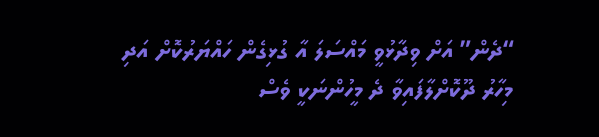“ދެން” އަށް ވިދާޅުވީ މައްސަލަ އާ ގުޅިގެން ހައްޔަރުކޮށް އަދި މިހާރު ދޫކޮށްލާފައިވާ ދެ މީހުންނަކީ ވެސް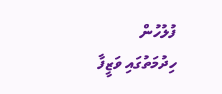ފުލުހުން ހިދުމަތުގައި ވަޒީފާ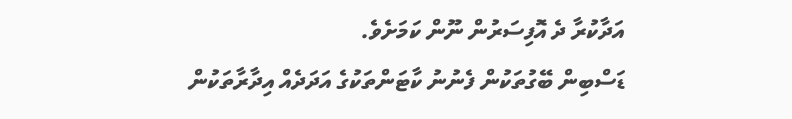އަދާކުރާ ދެ އޮފިސަރުން ނޫން ކަމަށެވެ.
ޑަސްބިން ބޭގުތަކުން ފެނުނު ކާޓަންތަކުގެ އަދަދެއް އިދާރާތަކުން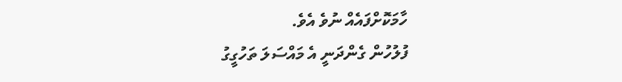ހާމަކޮށްފައެއް ނުވެ އެވެ.
ފުލުހުން ގެންދަނީ އެ މައްސަލަ ތަހުގީގު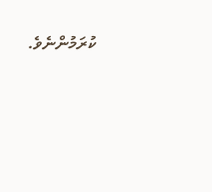ކުރަމުންނެވެ.